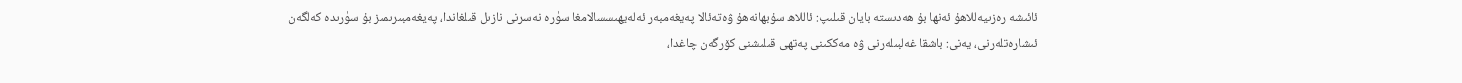ئائىشە رەزىيەللاھۇ ئەنھا بۇ ھەدىستە بايان قىلىپ: ئاللاھ سۇبھانەھۇ ۋەتەئالا پەيغەمبەر ئەلەيھىسسالامغا سۈرە نەسرنى نازىل قىلغاندا، پەيغەمبىرىمىز بۇ سۈرىدە كەلگەن ئىشارەتلەرنى، يەنى: باشقا غەلبىلەرنى ۋە مەككىنى پەتھى قىلىشنى كۆرگەن چاغدا،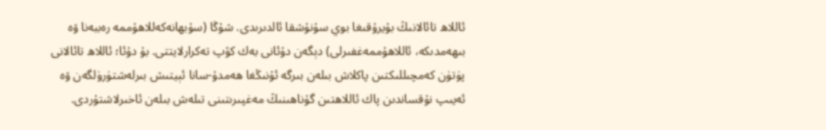ئاللاھ تائالانىڭ بۇيرۇقىغا بوي سۇنۇشقا ئالدىرىدى. شۇڭا (سۇبھانەكەللاھۇممە رەببەنا ۋە بىھەمدىكە، ئاللاھۇممەغفىرلى) دېگەن دۇئانى بەك كۆپ تەكرارلايتتى. بۇ دۇئا؛ ئاللاھ تائالانى پۈتۈن كەمچىللىكتىن پاكلاش بىلەن بىرگە ئۇنىڭغا ھەمدۇ-سانا ئېيتىش بىرلەشتۈرۈلگەن ۋە ئەيىپ نۇقساندىن پاك ئاللاھتىن گۇناھىنىڭ مەغپىرىتىنى تىلەش بىلەن ئاخىرلاشتۇردى.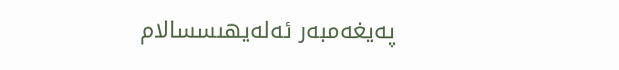پەيغەمبەر ئەلەيھىسسالام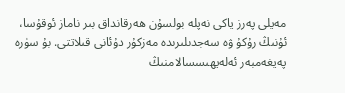مەيلى پەرز ياكى نەپلە بولسۇن ھەرقانداق بىر ناماز ئوقۇسا، ئۇنىڭ رۇكۇ ۋە سەجدىلىرىدە مەزكۇر دۇئانى قىلاتتى. بۇ سۈرە پەيغەمبەر ئەلەيھىسسالامنىڭ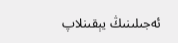ئەجىلىنىڭ يېقىنلاپ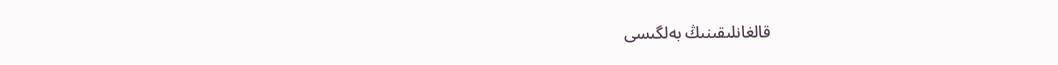قالغانلىقىنىڭ بەلگىسى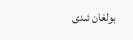بولغان ئىدى